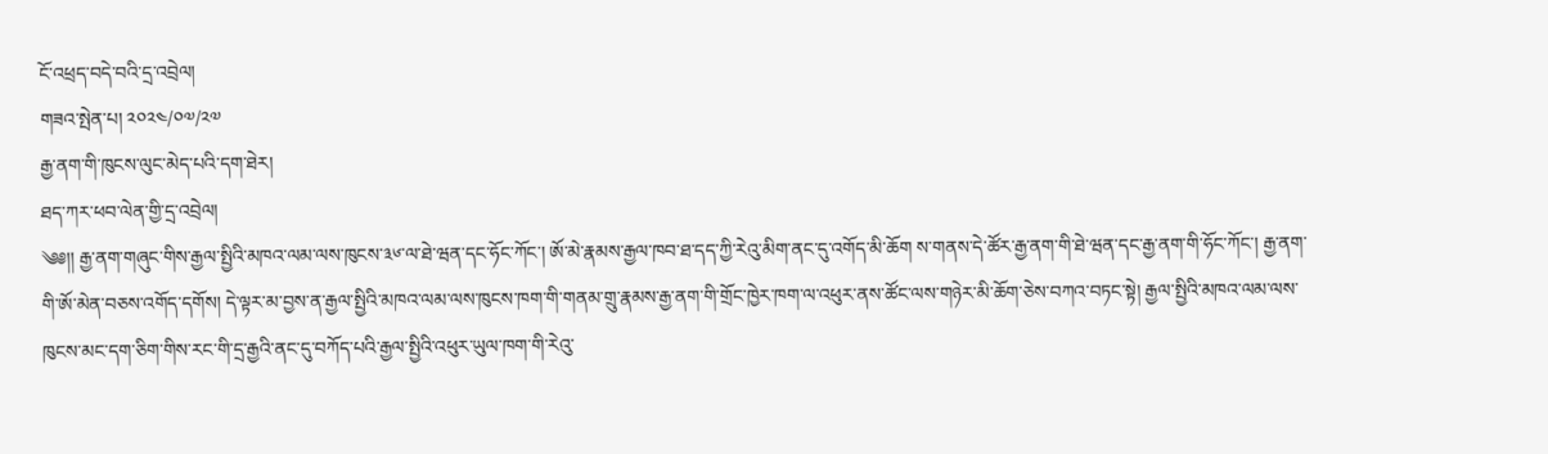ངོ་འཕྲད་བདེ་བའི་དྲ་འབྲེལ།
གཟའ་སྤེན་པ། ༢༠༢༤/༠༧/༢༧
རྒྱ་ནག་གི་ཁུངས་ལུང་མེད་པའི་དག་ཐེར།
ཐད་ཀར་ཕབ་ལེན་གྱི་དྲ་འབྲེལ།
༄༅།། རྒྱ་ནག་གཞུང་གིས་རྒྱལ་སྤྱིའི་མཁའ་ལམ་ལས་ཁུངས་༣༦་ལ་ཐེ་ཝན་དང་ཧོང་ཀོང་། ཨོ་མེ་རྣམས་རྒྱལ་ཁབ་ཐ་དད་ཀྱི་རེའུ་མིག་ནང་དུ་འགོད་མི་ཆོག ས་གནས་དེ་ཚོར་རྒྱ་ནག་གི་ཐེ་ཝན་དང་རྒྱ་ནག་གི་ཧོང་ཀོང་། རྒྱ་ནག་གི་ཨོ་མེན་བཅས་འགོད་དགོས། དེ་ལྟར་མ་བྱས་ན་རྒྱལ་སྤྱིའི་མཁའ་ལམ་ལས་ཁུངས་ཁག་གི་གནམ་གྲུ་རྣམས་རྒྱ་ནག་གི་གྲོང་ཁྱེར་ཁག་ལ་འཕུར་ནས་ཚོང་ལས་གཉེར་མི་ཆོག་ཅེས་བཀའ་བཏང་སྟེ། རྒྱལ་སྤྱིའི་མཁའ་ལམ་ལས་ཁུངས་མང་དག་ཅིག་གིས་རང་གི་དྲ་རྒྱའི་ནང་དུ་བཀོད་པའི་རྒྱལ་སྤྱིའི་འཕུར་ཡུལ་ཁག་གི་རེའུ་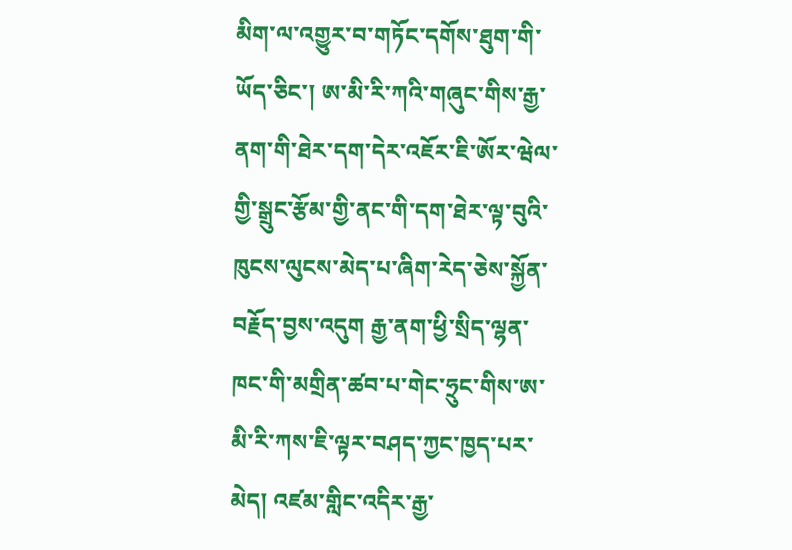མིག་ལ་འགྱུར་བ་གཏོང་དགོས་ཐུག་གི་ཡོད་ཅིང་། ཨ་མི་རི་ཀའི་གཞུང་གིས་རྒྱ་ནག་གི་ཐེར་དག་དེར་འཇོར་ཇི་ཨོར་ཝེལ་གྱི་སྒྲུང་རྩོམ་གྱི་ནང་གི་དག་ཐེར་ལྟ་བུའི་ཁུངས་ལུངས་མེད་པ་ཞིག་རེད་ཅེས་སྐྱོན་བརྗོད་བྱས་འདུག རྒྱ་ནག་ཕྱི་སྲིད་ལྷན་ཁང་གི་མགྲིན་ཚབ་པ་གེང་ཧྲུང་གིས་ཨ་མི་རི་ཀས་ཇི་ལྟར་བཤད་ཀྱང་ཁྱད་པར་མེད། འཛམ་གླིང་འདིར་རྒྱ་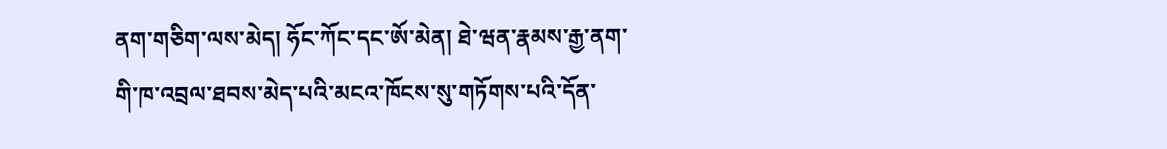ནག་གཅིག་ལས་མེད། ཧོང་ཀོང་དང་ཨོ་མེན། ཐེ་ཝན་རྣམས་རྒྱ་ནག་གི་ཁ་འབྲལ་ཐབས་མེད་པའི་མངའ་ཁོངས་སུ་གཏོགས་པའི་དོན་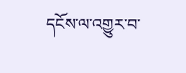དངོས་ལ་འགྱུར་བ་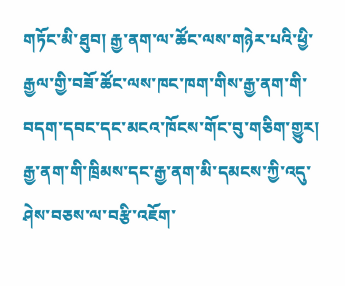གཏོང་མི་ཐུབ། རྒྱ་ནག་ལ་ཚོང་ལས་གཉེར་པའི་ཕྱི་རྒྱལ་གྱི་བཟོ་ཚོང་ལས་ཁང་ཁག་གིས་རྒྱ་ནག་གི་བདག་དབང་དང་མངའ་ཁོངས་གོང་བུ་གཅིག་གྱུར། རྒྱ་ནག་གི་ཁྲིམས་དང་རྒྱ་ནག་མི་དམངས་ཀྱི་འདུ་ཤེས་བཅས་ལ་བརྩི་འཇོག་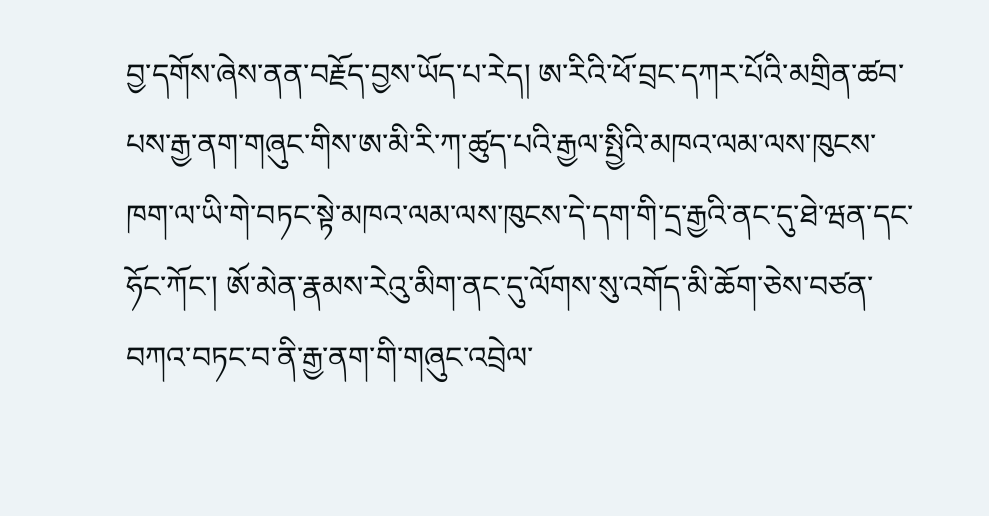བྱ་དགོས་ཞེས་ནན་བརྗོད་བྱས་ཡོད་པ་རེད། ཨ་རིའི་ཕོ་བྲང་དཀར་པོའི་མགྲིན་ཚབ་པས་རྒྱ་ནག་གཞུང་གིས་ཨ་མི་རི་ཀ་ཚུད་པའི་རྒྱལ་སྤྱིའི་མཁའ་ལམ་ལས་ཁུངས་ཁག་ལ་ཡི་གེ་བཏང་སྟེ་མཁའ་ལམ་ལས་ཁུངས་དེ་དག་གི་དྲ་རྒྱའི་ནང་དུ་ཐེ་ཝན་དང་ཧོང་ཀོང་། ཨོ་མེན་རྣམས་རེའུ་མིག་ནང་དུ་ལོགས་སུ་འགོད་མི་ཆོག་ཅེས་བཙན་བཀའ་བཏང་བ་ནི་རྒྱ་ནག་གི་གཞུང་འབྲེལ་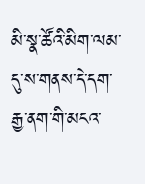མི་སྣ་ཚོའི་མིག་ལམ་དུ་ས་གནས་དེ་དག་རྒྱ་ནག་གི་མངའ་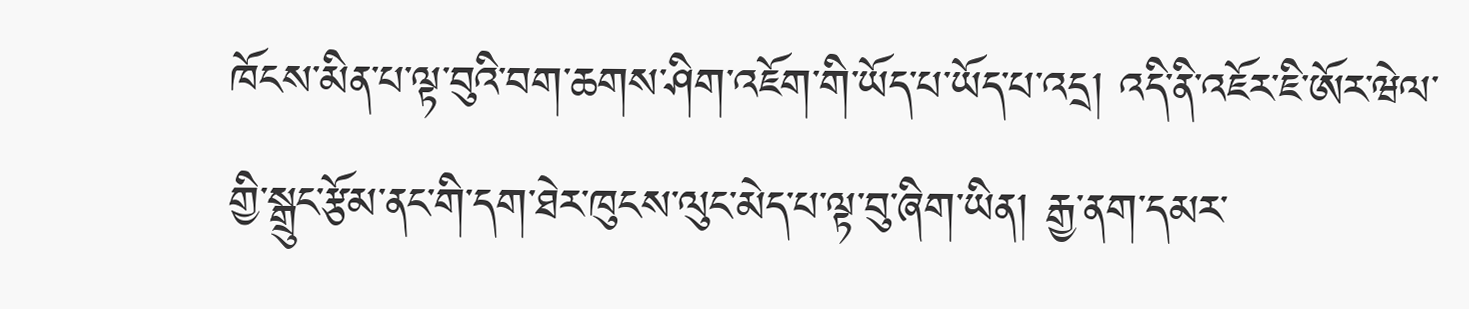ཁོངས་མིན་པ་ལྟ་བུའི་བག་ཆགས་ཤིག་འཇོག་གི་ཡོད་པ་ཡོད་པ་འདྲ། འདི་ནི་འཇོར་ཇི་ཨོར་ཝེལ་གྱི་སྒྲུང་རྩོམ་ནང་གི་དག་ཐེར་ཁུངས་ལུང་མེད་པ་ལྟ་བུ་ཞིག་ཡིན། རྒྱ་ནག་དམར་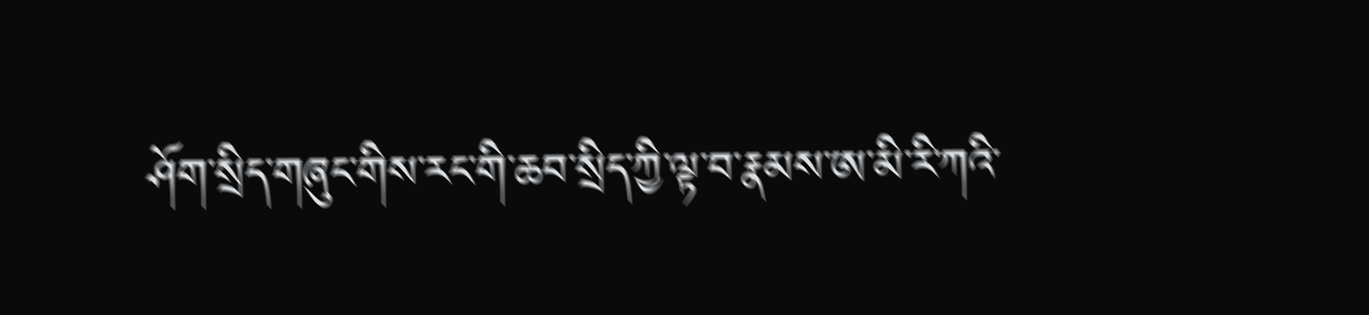ཤོག་སྲིད་གཞུང་གིས་རང་གི་ཆབ་སྲིད་ཀྱི་ལྟ་བ་རྣམས་ཨ་མི་རི་ཀའི་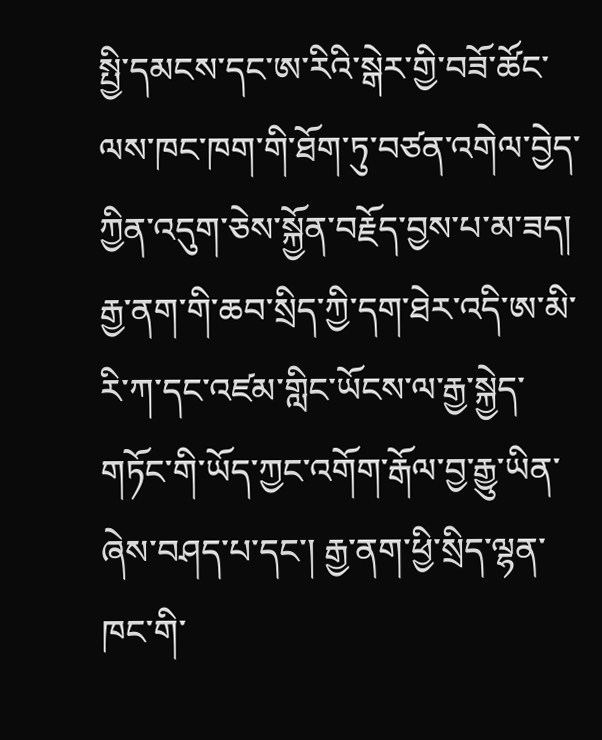སྤྱི་དམངས་དང་ཨ་རིའི་སྒེར་གྱི་བཟོ་ཚོང་ལས་ཁང་ཁག་གི་ཐོག་ཏུ་བཙན་འགེལ་བྱེད་ཀྱིན་འདུག་ཅེས་སྐྱོན་བརྗོད་བྱས་པ་མ་ཟད། རྒྱ་ནག་གི་ཆབ་སྲིད་ཀྱི་དག་ཐེར་འདི་ཨ་མི་རི་ཀ་དང་འཛམ་གླིང་ཡོངས་ལ་རྒྱ་སྐྱེད་གཏོང་གི་ཡོད་ཀྱང་འགོག་རྒོལ་བྱ་རྒྱུ་ཡིན་ཞེས་བཤད་པ་དང་། རྒྱ་ནག་ཕྱི་སྲིད་ལྷན་ཁང་གི་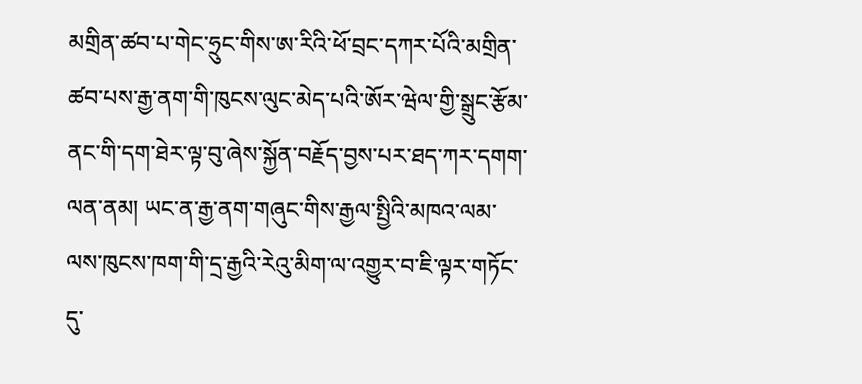མགྲིན་ཚབ་པ་གེང་ཧྲུང་གིས་ཨ་རིའི་ཕོ་བྲང་དཀར་པོའི་མགྲིན་ཚབ་པས་རྒྱ་ནག་གི་ཁུངས་ལུང་མེད་པའི་ཨོར་ཝེལ་གྱི་སྒྲུང་རྩོམ་ནང་གི་དག་ཐེར་ལྟ་བུ་ཞེས་སྐྱོན་བརྗོད་བྱས་པར་ཐད་ཀར་དགག་ལན་ནམ། ཡང་ན་རྒྱ་ནག་གཞུང་གིས་རྒྱལ་སྤྱིའི་མཁའ་ལམ་ལས་ཁུངས་ཁག་གི་དྲ་རྒྱའི་རེའུ་མིག་ལ་འགྱུར་བ་ཇི་ལྟར་གཏོང་དུ་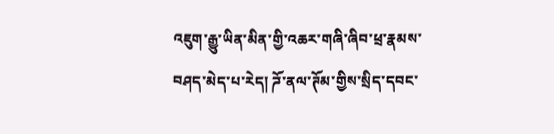འཇུག་རྒྱུ་ཡིན་མིན་གྱི་འཆར་གཞི་ཞིབ་ཕྲ་རྣམས་བཤད་མེད་པ་རེད། ཌོ་ནལ་ཊོམ་གྱིས་སྲིད་དབང་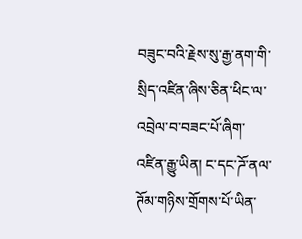བཟུང་བའི་རྗེས་སུ་རྒྱ་ནག་གི་སྲིད་འཛིན་ཞིས་ཅིན་ཕིང་ལ་འབྲེལ་བ་བཟང་པོ་ཞིག་འཛིན་རྒྱུ་ཡིན། ང་དང་ཌོ་ནལ་ཊོམ་གཉིས་གྲོགས་པོ་ཡིན་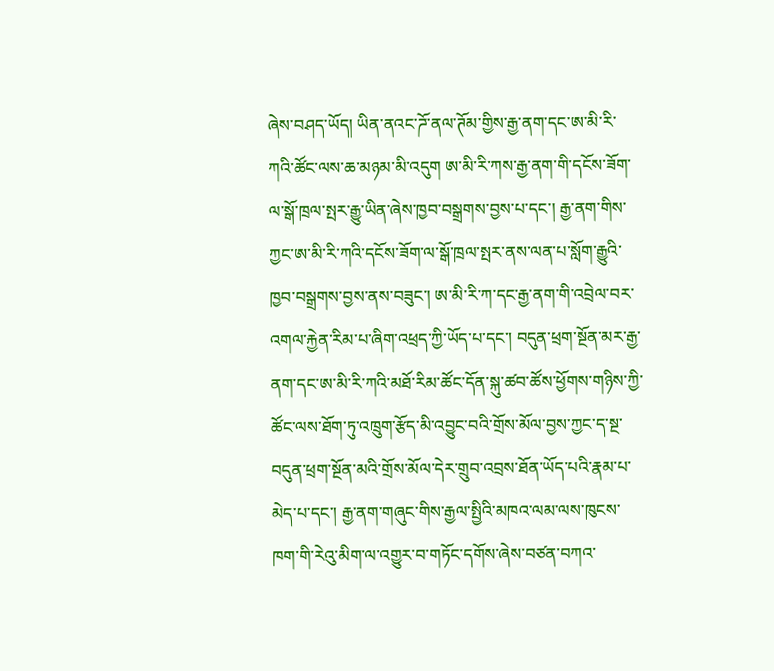ཞེས་བཤད་ཡོད། ཡིན་ནའང་ཌོ་ནལ་ཊོམ་གྱིས་རྒྱ་ནག་དང་ཨ་མི་རི་ཀའི་ཚོང་ལས་ཆ་མཉམ་མི་འདུག ཨ་མི་རི་ཀས་རྒྱ་ནག་གི་དངོས་ཟོག་ལ་སྒོ་ཁྲལ་སྤར་རྒྱུ་ཡིན་ཞེས་ཁྱབ་བསྒྲགས་བྱས་པ་དང་། རྒྱ་ནག་གིས་ཀྱང་ཨ་མི་རི་ཀའི་དངོས་ཟོག་ལ་སྒོ་ཁྲལ་སྤར་ནས་ལན་པ་སློག་རྒྱུའི་ཁྱབ་བསྒྲགས་བྱས་ནས་བཟུང་། ཨ་མི་རི་ཀ་དང་རྒྱ་ནག་གི་འབྲེལ་བར་འགལ་རྐྱེན་རིམ་པ་ཞིག་འཕྲད་ཀྱི་ཡོད་པ་དང་། བདུན་ཕྲག་སྔོན་མར་རྒྱ་ནག་དང་ཨ་མི་རི་ཀའི་མཐོ་རིམ་ཚོང་དོན་སྐུ་ཚབ་ཚོས་ཕྱོགས་གཉིས་ཀྱི་ཚོང་ལས་ཐོག་ཏུ་འཁྲུག་རྩོད་མི་འབྱུང་བའི་གྲོས་མོལ་བྱས་ཀྱང་ད་སྔ་བདུན་ཕྲག་སྔོན་མའི་གྲོས་མོལ་དེར་གྲུབ་འབྲས་ཐོན་ཡོད་པའི་རྣམ་པ་མེད་པ་དང་། རྒྱ་ནག་གཞུང་གིས་རྒྱལ་སྤྱིའི་མཁའ་ལམ་ལས་ཁུངས་ཁག་གི་རེའུ་མིག་ལ་འགྱུར་བ་གཏོང་དགོས་ཞེས་བཙན་བཀའ་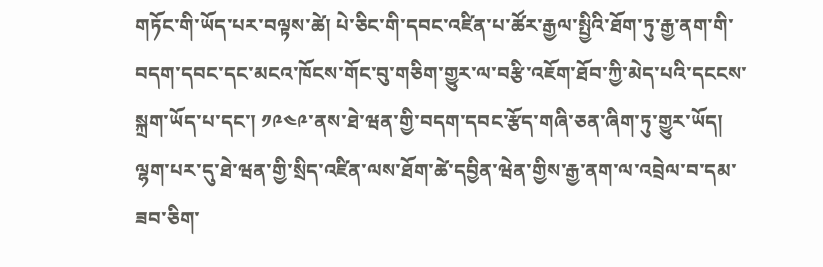གཏོང་གི་ཡོད་པར་བལྟས་ཚེ། པེ་ཅིང་གི་དབང་འཛིན་པ་ཚོར་རྒྱལ་སྤྱིའི་ཐོག་ཏུ་རྒྱ་ནག་གི་བདག་དབང་དང་མངའ་ཁོངས་གོང་བུ་གཅིག་གྱུར་ལ་བརྩི་འཇོག་ཐོབ་ཀྱི་མེད་པའི་དངངས་སྐྲག་ཡོད་པ་དང་། ༡༩༤༩་ནས་ཐེ་ཝན་གྱི་བདག་དབང་རྩོད་གཞི་ཅན་ཞིག་ཏུ་གྱུར་ཡོད། ལྷག་པར་དུ་ཐེ་ཝན་གྱི་སྲིད་འཛིན་ལས་ཐོག་ཚེ་དབྱིན་ཝེན་གྱིས་རྒྱ་ནག་ལ་འབྲེལ་བ་དམ་ཟབ་ཅིག་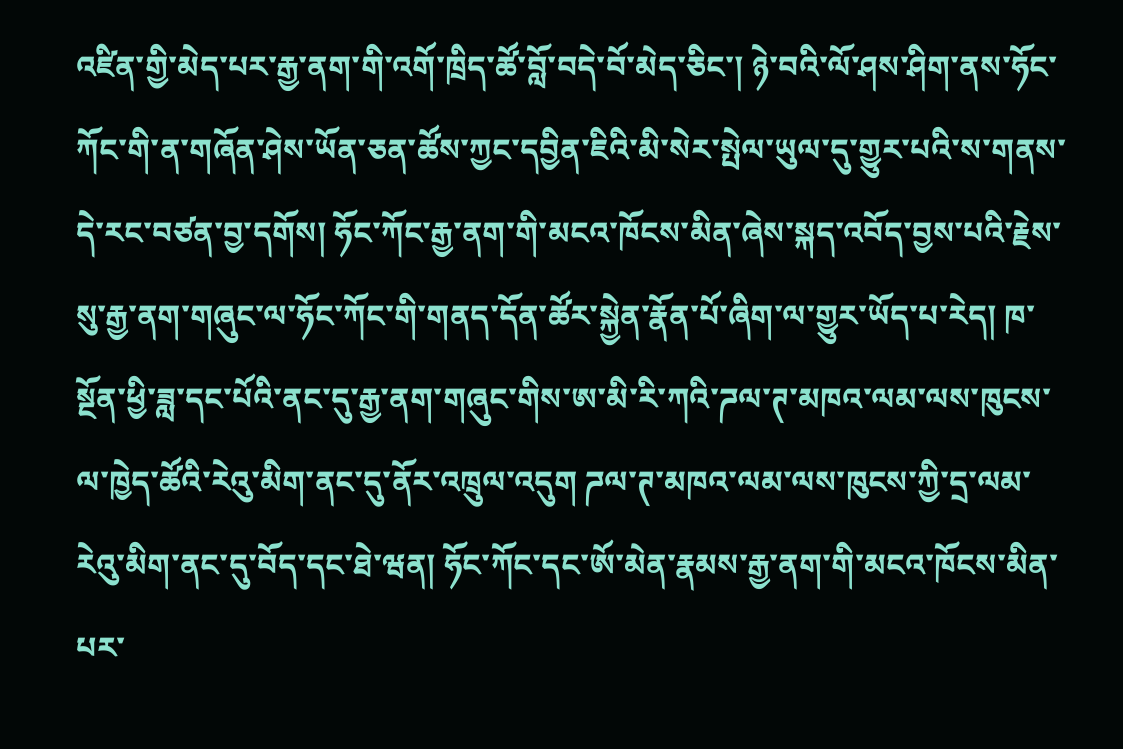འཛིན་གྱི་མེད་པར་རྒྱ་ནག་གི་འགོ་ཁྲིད་ཚོ་བློ་བདེ་བོ་མེད་ཅིང་། ཉེ་བའི་ལོ་ཤས་ཤིག་ནས་ཧོང་ཀོང་གི་ན་གཞོན་ཤེས་ཡོན་ཅན་ཚོས་ཀྱང་དབྱིན་ཇིའི་མི་སེར་སྤེལ་ཡུལ་དུ་གྱུར་པའི་ས་གནས་དེ་རང་བཙན་བྱ་དགོས། ཧོང་ཀོང་རྒྱ་ནག་གི་མངའ་ཁོངས་མིན་ཞེས་སྐད་འབོད་བྱས་པའི་རྗེས་སུ་རྒྱ་ནག་གཞུང་ལ་ཧོང་ཀོང་གི་གནད་དོན་ཚོར་སྐྱེན་རྣོན་པོ་ཞིག་ལ་གྱུར་ཡོད་པ་རེད། ཁ་སྔོན་ཕྱི་ཟླ་དང་པོའི་ནང་དུ་རྒྱ་ནག་གཞུང་གིས་ཨ་མི་རི་ཀའི་ཌལ་ཊ་མཁའ་ལམ་ལས་ཁུངས་ལ་ཁྱེད་ཚོའི་རེའུ་མིག་ནང་དུ་ནོར་འཁྲུལ་འདུག ཌལ་ཊ་མཁའ་ལམ་ལས་ཁུངས་ཀྱི་དྲ་ལམ་རེའུ་མིག་ནང་དུ་བོད་དང་ཐེ་ཝན། ཧོང་ཀོང་དང་ཨོ་མེན་རྣམས་རྒྱ་ནག་གི་མངའ་ཁོངས་མིན་པར་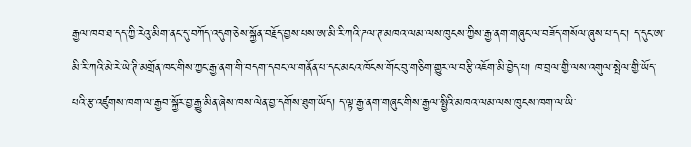རྒྱལ་ཁབ་ཐ་དད་ཀྱི་རེའུ་མིག་ནང་དུ་བཀོད་འདུག་ཅེས་སྐྱོན་བརྗོད་བྱས་པས་ཨ་མི་རི་ཀའི་ཌལ་ཊ་མཁའ་ལམ་ལས་ཁུངས་ཀྱིས་རྒྱ་ནག་གཞུང་ལ་བཟོད་གསོལ་ཞུས་པ་དང་། ད་དུང་ཨ་མི་རི་ཀའི་མེ་རེ་ཡེ་ཊི་མགྲོན་ཁང་གིས་ཀྱང་རྒྱ་ནག་གི་བདག་དབང་ལ་གནོན་པ་དང་མངའ་ཁོངས་གོང་བུ་གཅིག་གྱུར་ལ་བརྩི་འཇོག་མི་བྱེད་པ། ཁ་བྲལ་གྱི་ལས་འགུལ་སྤེལ་གྱི་ཡོད་པའི་རྩ་འཛུགས་ཁག་ལ་རྒྱབ་སྐྱོར་བྱ་རྒྱུ་མིན་ཞེས་ཁས་ལེན་བྱ་དགོས་ཐུག་ཡོད། ད་ལྟ་རྒྱ་ནག་གཞུང་གིས་རྒྱལ་སྤྱིའི་མཁའ་ལམ་ལས་ཁུངས་ཁག་ལ་ཡི་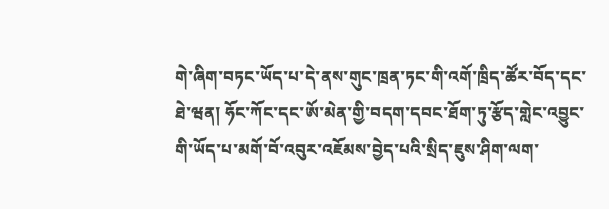གེ་ཞིག་བཏང་ཡོད་པ་དེ་ནས་གུང་ཁྲན་ཏང་གི་འགོ་ཁྲིད་ཚོར་བོད་དང་ཐེ་ཝན། ཧོང་ཀོང་དང་ཨོ་མེན་གྱི་བདག་དབང་ཐོག་ཏུ་རྩོད་གླེང་འབྱུང་གི་ཡོད་པ་མགོ་བོ་འབུར་འཇོམས་བྱེད་པའི་སྲིད་ཇུས་ཤིག་ལག་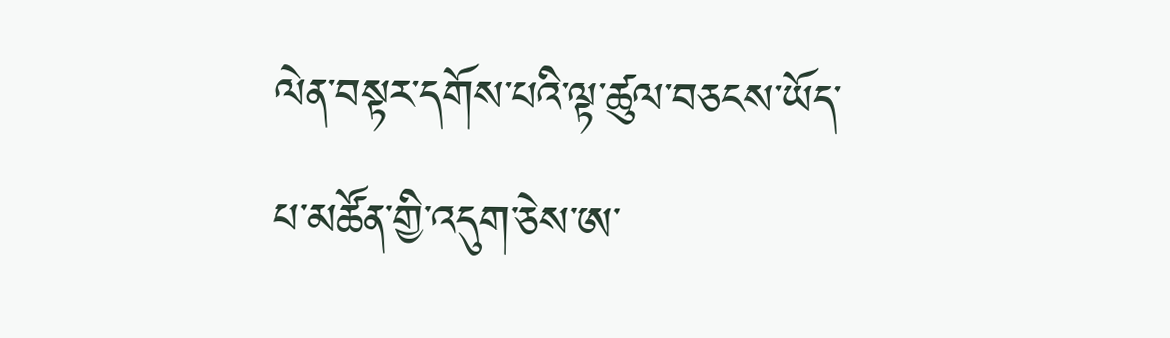ལེན་བསྟར་དགོས་པའི་ལྟ་ཚུལ་བཅངས་ཡོད་པ་མཚོན་གྱི་འདུག་ཅེས་ཨ་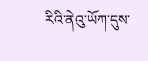རིའི་ནེའུ་ཡོཀ་དུས་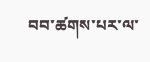བབ་ཚགས་པར་ལ་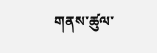གནས་ཚུལ་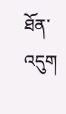ཐོན་འདུག